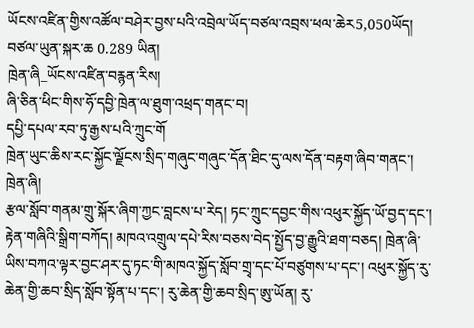ཡོངས་འཛིན་གྱིས་འཚོལ་བཤེར་བྱས་པའི་འབྲེལ་ཡོད་བཙལ་འབྲས་ཕལ་ཆེར5,050ཡོད།  བཙལ་ཡུན་སྐར་ཆ 0.289 ཡིན།
ཁྲེན་ཞི_ཡོངས་འཛིན་བརྙན་རིས།
ཞི་ཅིན་ཕིང་གིས་ཧོ་དབྱི་ཁྲེན་ལ་ཐུག་འཕྲད་གནང་བ།
དཔྱི་དཔལ་རབ་ཏུ་རྒྱས་པའི་ཀྲུང་གོ
ཁྲེན་ཡུང་ཆིས་རང་སྐྱོང་ལྗོངས་སྲིད་གཞུང་གཞུང་དོན་ཐིང་དུ་ལས་དོན་བརྟག་ཞིབ་གནང་།
ཁྲེན་ཞི།
རྩལ་སློབ་གནམ་གྲུ་སྐོར་ཞིག་ཀྱང་བླངས་པ་རེད། ཏང་ཀྲུང་དབྱང་གིས་འཕུར་སྐྱོད་ཡོ་བྱད་དང་། རྟེན་གཞིའི་སྒྲིག་བཀོད། མཁའ་འགྲུལ་དཔེ་རིས་བཅས་བེད་སྤྱོད་བྱ་རྒྱུའི་ཐག་བཅད། ཁྲེན་ཞི་ཡིས་བཀའ་ལྟར་བྱང་ཤར་དུ་ཏང་གི་མཁའ་སྐྱོད་སློབ་གྲྭ་དང་པོ་བཙུགས་པ་དང་། འཕུར་སྐྱོད་རུ་ཆེན་གྱི་ཆབ་སྲིད་སློབ་སྟོན་པ་དང་། རུ་ཆེན་གྱི་ཆབ་སྲིད་ཨུ་ཡོན། རུ་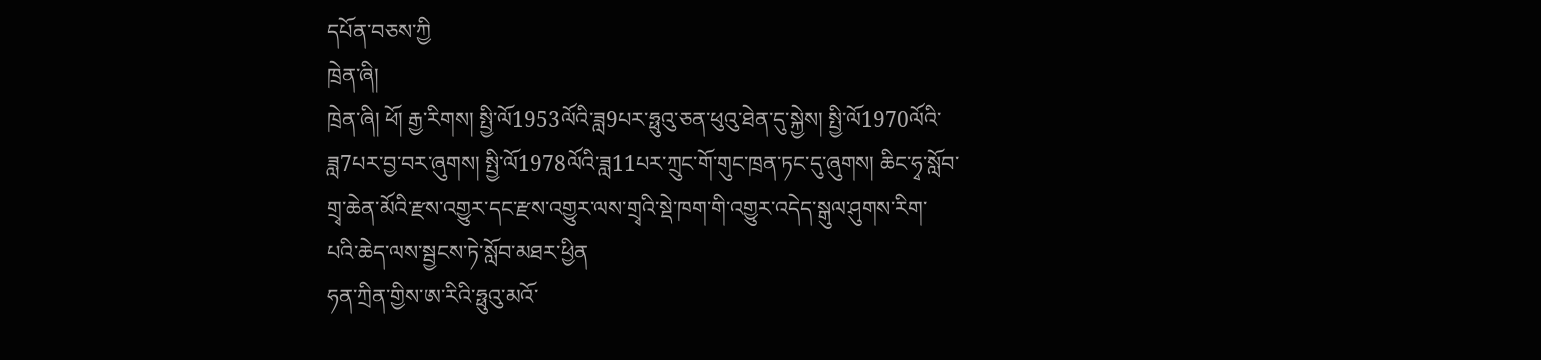དཔོན་བཅས་ཀྱི
ཁྲེན་ཞི།
ཁྲེན་ཞི། ཕོ། རྒྱ་རིགས། སྤྱི་ལོ1953ལོའི་ཟླ9པར་ཧྥུའུ་ཅན་ཕུའུ་ཐེན་དུ་སྐྱེས། སྤྱི་ལོ1970ལོའི་ཟླ7པར་བྱ་བར་ཞུགས། སྤྱི་ལོ1978ལོའི་ཟླ11པར་ཀྲུང་གོ་གུང་ཁྲན་ཏང་དུ་ཞུགས། ཆིང་ཧྭ་སློབ་གྲྭ་ཆེན་མོའི་རྫས་འགྱུར་དང་རྫས་འགྱུར་ལས་གྲྭའི་སྡེ་ཁག་གི་འགྱུར་འདེད་སྒུལ་ཤུགས་རིག་པའི་ཆེད་ལས་སྦྱངས་ཏེ་སློབ་མཐར་ཕྱིན
ཧན་ཀྲིན་གྱིས་ཨ་རིའི་ཧྥུའུ་མའོ་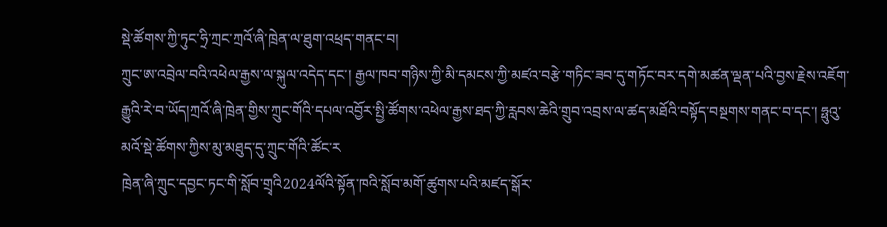སྡེ་ཚོགས་ཀྱི་ཏུང་ཧྲི་ཀྲང་ཀྲའོ་ཞི་ཁྲེན་ལ་ཐུག་འཕྲད་གནང་བ།
ཀྲུང་ཨ་འབྲེལ་བའི་འཕེལ་རྒྱས་ལ་སྐུལ་འདེད་དང་། རྒྱལ་ཁབ་གཉིས་ཀྱི་མི་དམངས་ཀྱི་མཛའ་བརྩེ་གཏིང་ཟབ་དུ་གཏོང་བར་དགེ་མཚན་ལྡན་པའི་བྱས་རྗེས་འཇོག་རྒྱུའི་རེ་བ་ཡོད།ཀྲའོ་ཞི་ཁྲེན་གྱིས་ཀྲུང་གོའི་དཔལ་འབྱོར་སྤྱི་ཚོགས་འཕེལ་རྒྱས་ཐད་ཀྱི་རླབས་ཆེའི་གྲུབ་འབྲས་ལ་ཚད་མཐོའི་བསྟོད་བསྔགས་གནང་བ་དང་། ཧྥུའུ་མའོ་སྡེ་ཚོགས་ཀྱིས་མུ་མཐུད་དུ་ཀྲུང་གོའི་ཚོང་ར
ཁྲེན་ཞི་ཀྲུང་དབྱང་ཏང་གི་སློབ་གྲྭའི2024ལོའི་སྟོན་ཁའི་སློབ་མགོ་ཚུགས་པའི་མཛད་སྒོར་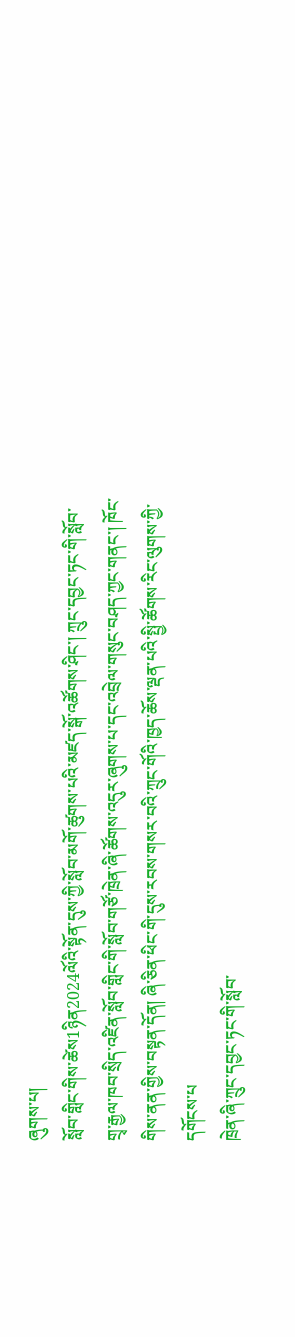ཞུགས་པ།
སློབ་གླིང་གིས་ཚེས1ཉིན2024ལོའི་སྟོན་དུས་ཀྱི་སློབ་མགོ་ཚུགས་པའི་མཛད་སྒོ་འཚོགས་ཤིང་། ཀྲུང་དབྱང་ཏང་གི་སློབ་གྲྭ་རྒྱལ་ཁབ་སྲིད་འཛིན་སློབ་གླིང་གི་སློབ་གཙོ་ཁྲེན་ཞི་ཚོགས་འདུར་ཞུགས་པ་དང་འབྲེལ་གསུང་བཤད་ཀྱང་གནང་། ཁོང་གིས་ནན་གྱིས་བསྟན་དོན། ཞི་ཅིན་ཕིང་གི་དུས་རབས་གསར་བའི་ཀྲུང་གོའི་ཁྱད་ཆོས་ལྡན་པའི་སྤྱི་ཚོགས་རིང་ལུགས་ཀྱི་དགོངས་པ
ཁྲེན་ཞི་ཀྲུང་དབྱང་ཏང་གི་སློབ་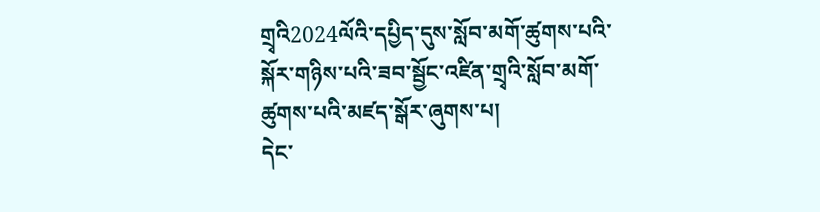གྲྭའི2024ལོའི་དཔྱིད་དུས་སློབ་མགོ་ཚུགས་པའི་སྐོར་གཉིས་པའི་ཟབ་སྦྱོང་འཛིན་གྲྭའི་སློབ་མགོ་ཚུགས་པའི་མཛད་སྒོར་ཞུགས་པ།
དེང་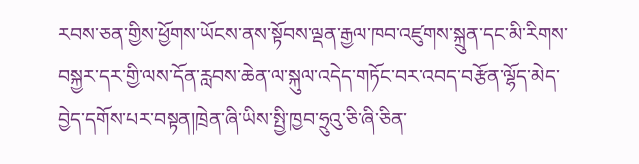རབས་ཅན་གྱིས་ཕྱོགས་ཡོངས་ནས་སྟོབས་ལྡན་རྒྱལ་ཁབ་འཛུགས་སྐྲུན་དང་མི་རིགས་བསྐྱར་དར་གྱི་ལས་དོན་རླབས་ཆེན་ལ་སྐུལ་འདེད་གཏོང་བར་འབད་བརྩོན་ལྷོད་མེད་བྱེད་དགོས་པར་བསྟན།ཁྲེན་ཞི་ཡིས་སྤྱི་ཁྱབ་ཧྲུའུ་ཅི་ཞི་ཅིན་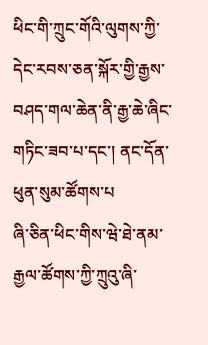ཕིང་གི་ཀྲུང་གོའི་ལུགས་ཀྱི་དེང་རབས་ཅན་སྐོར་གྱི་རྒྱས་བཤད་གལ་ཆེན་ནི་རྒྱ་ཆེ་ཞིང་གཏིང་ཟབ་པ་དང་། ནང་དོན་ཕུན་སུམ་ཚོགས་པ
ཞི་ཅིན་ཕིང་གིས་ཝེ་ཐེ་ནམ་རྒྱལ་ཚོགས་ཀྱི་ཀྲུའུ་ཞི་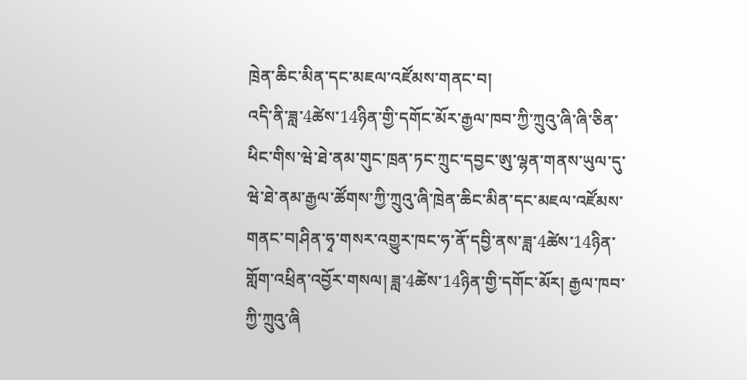ཁྲེན་ཆིང་མིན་དང་མཇལ་འཛོམས་གནང་བ།
འདི་ནི་ཟླ་4ཚེས་14ཉིན་གྱི་དགོང་མོར་རྒྱལ་ཁབ་ཀྱི་ཀྲུའུ་ཞི་ཞི་ཅིན་ཕིང་གིས་ཝེ་ཐེ་ནམ་གུང་ཁྲན་ཏང་ཀྲུང་དབྱང་ཨུ་ལྷན་གནས་ཡུལ་དུ་ཝེ་ཐེ་ནམ་རྒྱལ་ཚོགས་ཀྱི་ཀྲུའུ་ཞི་ཁྲེན་ཆིང་མིན་དང་མཇལ་འཛོམས་གནང་བ།ཤིན་ཧྭ་གསར་འགྱུར་ཁང་ཧ་ནོ་དབྱི་ནས་ཟླ་4ཚེས་14ཉིན་གློག་འཕྲིན་འབྱོར་གསལ། ཟླ་4ཚེས་14ཉིན་གྱི་དགོང་མོར། རྒྱལ་ཁབ་ཀྱི་ཀྲུའུ་ཞི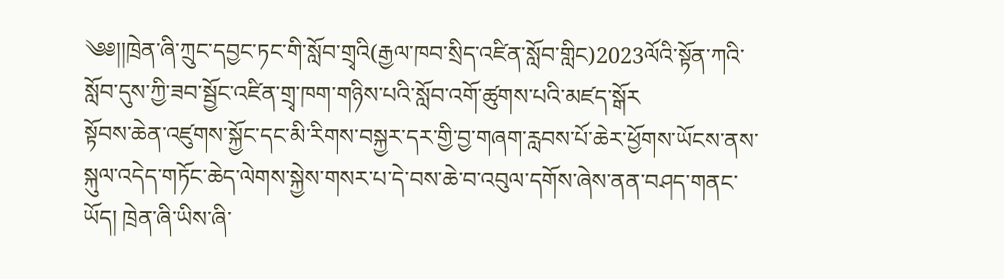༄༅།།ཁྲེན་ཞི་ཀྲུང་དབྱང་ཏང་གི་སློབ་གྲྭའི(རྒྱལ་ཁབ་སྲིད་འཛིན་སློབ་གླིང)2023ལོའི་སྟོན་ཀའི་སློབ་དུས་ཀྱི་ཟབ་སྦྱོང་འཛིན་གྲྭ་ཁག་གཉིས་པའི་སློབ་འགོ་ཚུགས་པའི་མཛད་སྒོར
སྟོབས་ཆེན་འཛུགས་སྐྱོང་དང་མི་རིགས་བསྐྱར་དར་གྱི་བྱ་གཞག་རླབས་པོ་ཆེར་ཕྱོགས་ཡོངས་ནས་སྐུལ་འདེད་གཏོང་ཆེད་ལེགས་སྐྱེས་གསར་པ་དེ་བས་ཆེ་བ་འབུལ་དགོས་ཞེས་ནན་བཤད་གནང་ཡོད། ཁྲེན་ཞི་ཡིས་ཞི་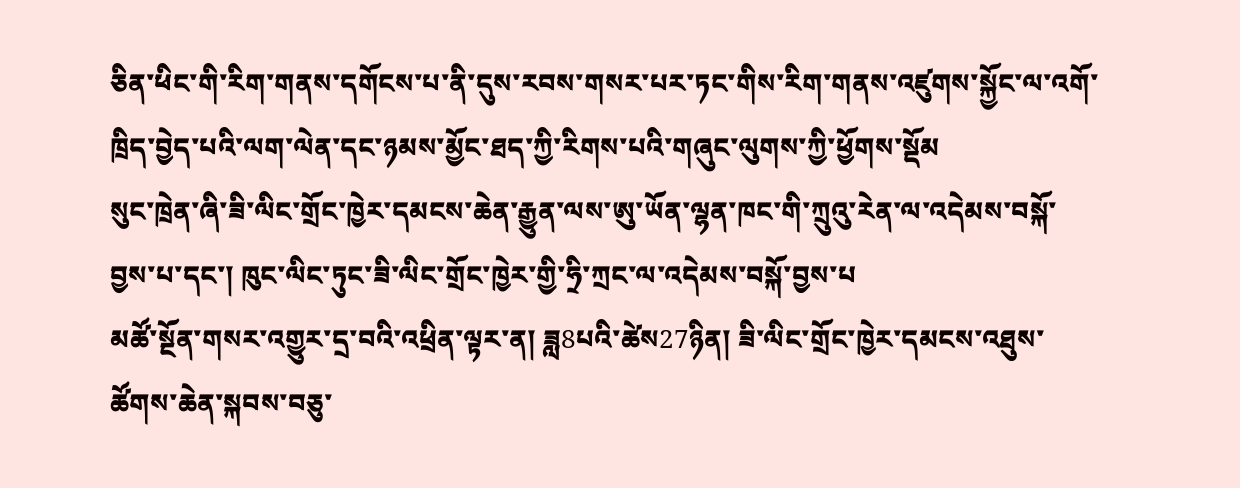ཅིན་ཕིང་གི་རིག་གནས་དགོངས་པ་ནི་དུས་རབས་གསར་པར་ཏང་གིས་རིག་གནས་འཛུགས་སྐྱོང་ལ་འགོ་ཁྲིད་བྱེད་པའི་ལག་ལེན་དང་ཉམས་མྱོང་ཐད་ཀྱི་རིགས་པའི་གཞུང་ལུགས་ཀྱི་ཕྱོགས་སྡོམ
སུང་ཁྲེན་ཞི་ཟི་ལིང་གྲོང་ཁྱེར་དམངས་ཆེན་རྒྱུན་ལས་ཨུ་ཡོན་ལྷན་ཁང་གི་ཀྲུའུ་རེན་ལ་འདེམས་བསྐོ་བྱས་པ་དང་། ཁུང་ལིང་ཏུང་ཟི་ལིང་གྲོང་ཁྱེར་གྱི་ཧྲི་ཀྲང་ལ་འདེམས་བསྐོ་བྱས་པ
མཚོ་སྔོན་གསར་འགྱུར་དྲ་བའི་འཕྲིན་ལྟར་ན། ཟླ8པའི་ཚེས27ཉིན། ཟི་ལིང་གྲོང་ཁྱེར་དམངས་འཐུས་ཚོགས་ཆེན་སྐབས་བཅུ་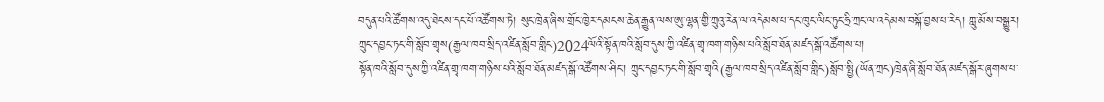བདུན་པའི་ཚོགས་འདུ་ཐེངས་དང་པོ་འཚོགས་ཏེ། སུང་ཁྲེན་ཞིས་གྲོང་ཁྱེར་དམངས་ཆེན་རྒྱུན་ལས་ཨུ་ལྷན་གྱི་ཀྲུའུ་རེན་ལ་འདེམས་པ་དང་ཁུང་ལིང་ཏུང་ཧྲི་ཀྲང་ལ་འདེམས་བསྐོ་བྱས་པ་རེད། ཀླུ་མོས་བསྒྱུར།
ཀྲུང་དབྱང་ཏང་གི་སློབ་གྲྭས(རྒྱལ་ཁབ་སྲིད་འཛིན་སློབ་གླིང)2024ལོའི་སྟོན་ཁའི་སློབ་དུས་ཀྱི་འཛིན་གྲྭ་ཁག་གཉིས་པའི་སློབ་ཐོན་མཛད་སྒོ་འཚོགས་པ།
སྟོན་ཁའི་སློབ་དུས་ཀྱི་འཛིན་གྲྭ་ཁག་གཉིས་པའི་སློབ་ཐོན་མཛད་སྒོ་འཚོགས་ཤིང་། ཀྲུང་དབྱང་ཏང་གི་སློབ་གྲྭའི(རྒྱལ་ཁབ་སྲིད་འཛིན་སློབ་གླིང)སློབ་སྤྱི(ཡོན་ཀྲང)ཁྲེན་ཞི་སློབ་ཐོན་མཛད་སྒོར་ཞུགས་པ་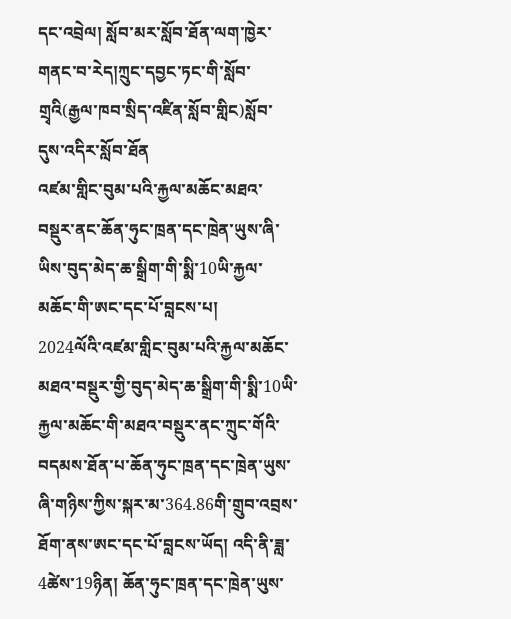དང་འབྲེལ། སློབ་མར་སློབ་ཐོན་ལག་ཁྱེར་གནང་བ་རེད།ཀྲུང་དབྱང་ཏང་གི་སློབ་གྲྭའི(རྒྱལ་ཁབ་སྲིད་འཛིན་སློབ་གླིང)སློབ་དུས་འདིར་སློབ་ཐོན
འཛམ་གླིང་བུམ་པའི་རྐྱལ་མཆོང་མཐའ་བསྡུར་ནང་ཆོན་ཧུང་ཁྲན་དང་ཁྲེན་ཡུས་ཞི་ཡིས་བུད་མེད་ཆ་སྒྲིག་གི་སྨི་10ཡི་རྐྱལ་མཆོང་གི་ཨང་དང་པོ་བླངས་པ།
2024ལོའི་འཛམ་གླིང་བུམ་པའི་རྐྱལ་མཆོང་མཐའ་བསྡུར་གྱི་བུད་མེད་ཆ་སྒྲིག་གི་སྨི་10ཡི་རྐྱལ་མཆོང་གི་མཐའ་བསྡུར་ནང་ཀྲུང་གོའི་བདམས་ཐོན་པ་ཆོན་ཧུང་ཁྲན་དང་ཁྲེན་ཡུས་ཞི་གཉིས་ཀྱིས་སྐར་མ་364.86གི་གྲུབ་འབྲས་ཐོག་ནས་ཨང་དང་པོ་བླངས་ཡོད། འདི་ནི་ཟླ་4ཚེས་19ཉིན། ཆོན་ཧུང་ཁྲན་དང་ཁྲེན་ཡུས་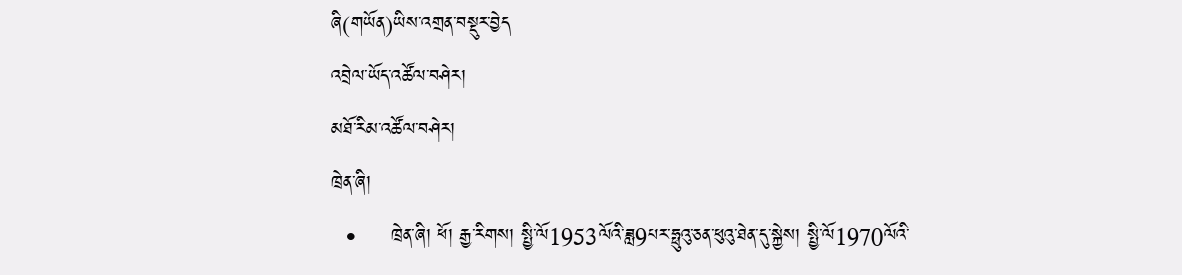ཞི(གཡོན)ཡིས་འགྲན་བསྡུར་བྱེད
འབྲེལ་ཡོད་འཚོལ་བཤེར།
མཐོ་རིམ་འཚོལ་བཤེར།
ཁྲེན་ཞི།
  •     ཁྲེན་ཞི། ཕོ། རྒྱ་རིགས། སྤྱི་ལོ1953ལོའི་ཟླ9པར་ཧྥུའུ་ཅན་ཕུའུ་ཐེན་དུ་སྐྱེས། སྤྱི་ལོ1970ལོའི་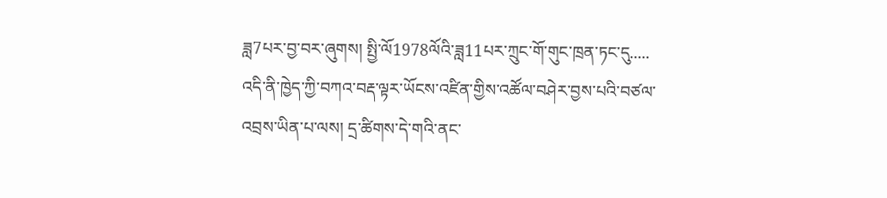ཟླ7པར་བྱ་བར་ཞུགས། སྤྱི་ལོ1978ལོའི་ཟླ11པར་ཀྲུང་གོ་གུང་ཁྲན་ཏང་དུ.....
འདི་ནི་ཁྱེད་ཀྱི་བཀའ་བརྡ་ལྟར་ཡོངས་འཛིན་གྱིས་འཚོལ་བཤེར་བྱས་པའི་བཙལ་འབྲས་ཡིན་པ་ལས། དྲ་ཚིགས་དེ་གའི་ནང་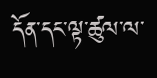དོན་དང་ལྟ་ཚུལ་ལ་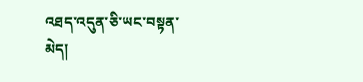འཐད་འདུན་ཅི་ཡང་བསྟན་མེད།